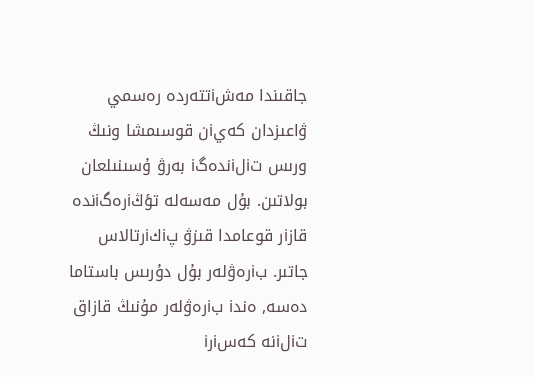جاقىندا مەشiتتەردە رەسمي ۋاعىزدان كەيiن قوسىمشا ونىڭ ورىس تiلiندەگi بەرۋ ۇسىنىلعان بولاتىن. بۇل مەسەلە تؤڭiرەگiندە قازiر قوعامدا قىزۋ پiكiرتالاس جاتىر. بiرەۋلەر بۇل دۇرىس باستاما دەسە, ەندi بiرەۋلەر مۇنىڭ قازاق تiلiنە كەسiرi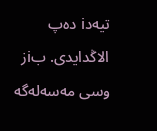تيەدi دەپ الاڭدايدى. بiز وسى مەسەلەگە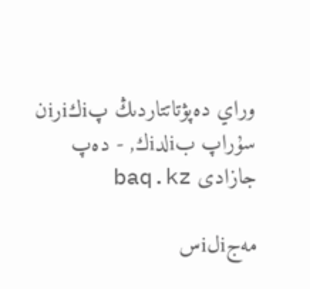وراي دەپۋتاتتاردىڭ پiكiرiن سۇراپ بiلدiك, - دەپ جازادى baq.kz

مەجiلiس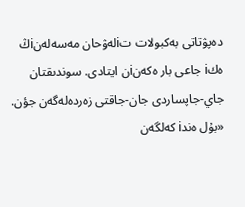دەپۋتاتى بەكبولات تiلەۋحان مەسەلەنiڭ ەكi جاعى بار ەكەنiن ايتادى. سوندىقتان جاي-جاپساردى جان-جاقتى زەردەلەگەن جؤن.
«بۇل ەندi كەلگەن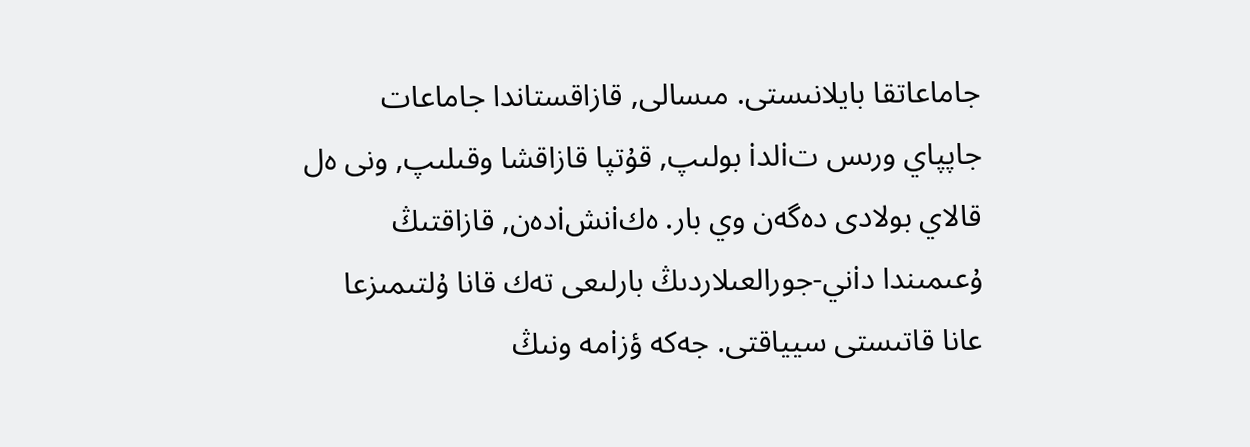جاماعاتقا بايلانىستى. مىسالى, قازاقستاندا جاماعات جاپپاي ورىس تiلدi بولىپ, قۇتپا قازاقشا وقىلىپ, ونى ەل قالاي بولادى دەگەن وي بار. ەكiنشiدەن, قازاقتىڭ ۇعىمىندا دiني-جورالعىلاردىڭ بارلىعى تەك قانا ۇلتىمىزعا عانا قاتىستى سيياقتى. جەكە ؤزiمە ونىڭ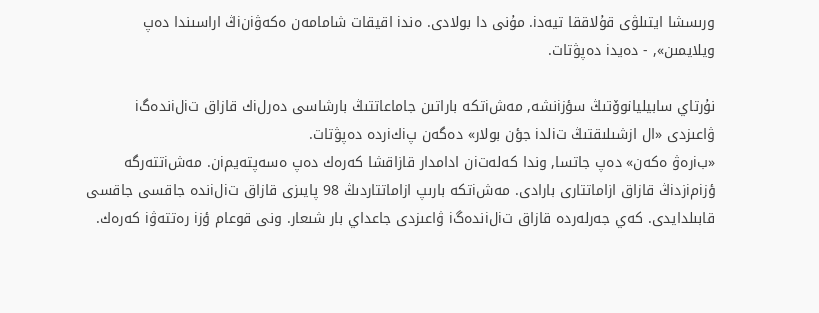ورىسشا ايتىلۋى قۇلاققا تيەدi. مۇنى دا بولادى. ەندi اقيقات شامامەن ەكەۋiنiڭ اراسىندا دەپ ويلايمىن», - دەيدi دەپۋتات.

نۇرتاي سابيليانوۆتىڭ سؤزiنشە, مەشiتكە باراتىن جاماعاتتىڭ بارشاسى دەرلiك قازاق تiلiندەگi ۋاعىزدى «ال ازشىلىقتىڭ تiلدi جؤن بولار» دەگەن پiكiردە دەپۋتات.
«بiرەۋ ەكەن» دەپ جاتسا, وندا كەلەتiن ادامدار قازاقشا كەرەك دەپ ەسەپتەيمiن. مەشiتتەرگە ؤزiمiزدiڭ قازاق ازاماتتارى بارادى. مەشiتكە بارىپ ازاماتتاردىڭ 98 پايىزى قازاق تiلiندە جاقسى جاقسى قابىلدايدى. كەي جەرلەردە قازاق تiلiندەگi ۋاعىزدى جاعداي بار شىعار. ونى قوعام ؤزi رەتتەۋi كەرەك.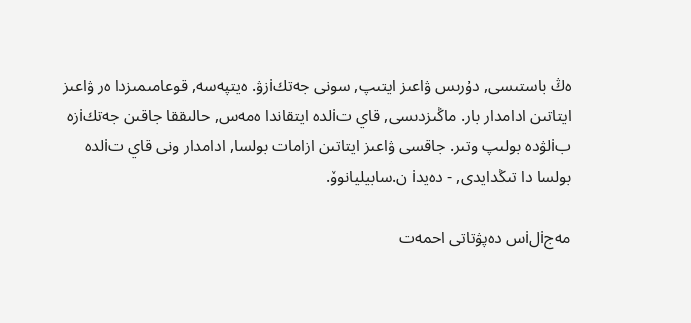ەڭ باستىسى, دۇرىس ۋاعىز ايتىپ, سونى جەتكiزۋ. ەيتپەسە, قوعامىمىزدا ەر ۋاعىز ايتاتىن ادامدار بار. ماڭىزدىسى, قاي تiلدە ايتقاندا ەمەس, حالىققا جاقىن جەتكiزە بiلۋدە بولىپ وتىر. جاقسى ۋاعىز ايتاتىن ازامات بولسا, ادامدار ونى قاي تiلدە بولسا دا تىڭدايدى, - دەيدi ن.سابيليانوۆ.

مەجiلiس دەپۋتاتى احمەت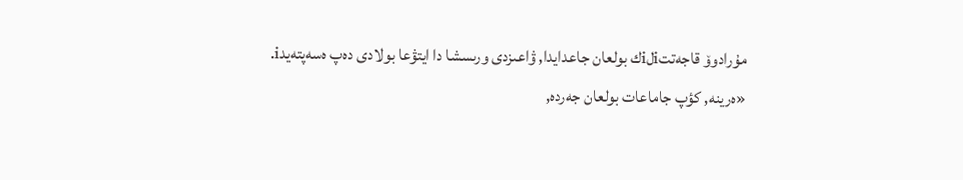مۇرادوۆ قاجەتتiلiك بولعان جاعدايدا, ۋاعىزدى ورىسشا دا ايتۋعا بولادى دەپ ەسەپتەيدi.
«ەرينە, كؤپ جاماعات بولعان جەردە,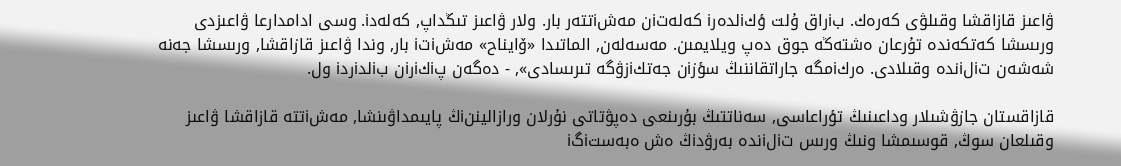ۋاعىز قازاقشا وقىلۋى كەرەك. بiراق ۇلت ؤكiلدەرi كەلەتiن مەشiتتەر بار. ولار ۋاعىز تىڭداپ, كەلەدi. وسى ادامدارعا ۋاعىزدى ورىسشا كەتكەندە تۇرعان ەشتەڭە جوق دەپ ويلايمىن. مەسەلەن, الماتىدا «ۆايناح» مەشiتi بار, وندا ۋاعىز قازاقشا, ورىسشا جەنە شەشەن تiلiندە وقىلادى. ەركiمگە جاراتقاننىڭ سؤزiن جەتكiزۋگە تىرىسادى», - دەگەن پiكiرiن بiلدiردi ول.

قازاقستان جازۋشىلار وداعىنىڭ تؤراعاسى, سەناتتىڭ بۇرىنعى دەپۋتاتى نۇرلان ورازاليننiڭ پايىمداۋىنشا, مەشiتتە قازاقشا ۋاعىز وقىلعان سوڭ, قوسىمشا ونىڭ ورىس تiلiندە بەرۋدiڭ ەش ەبەستiگi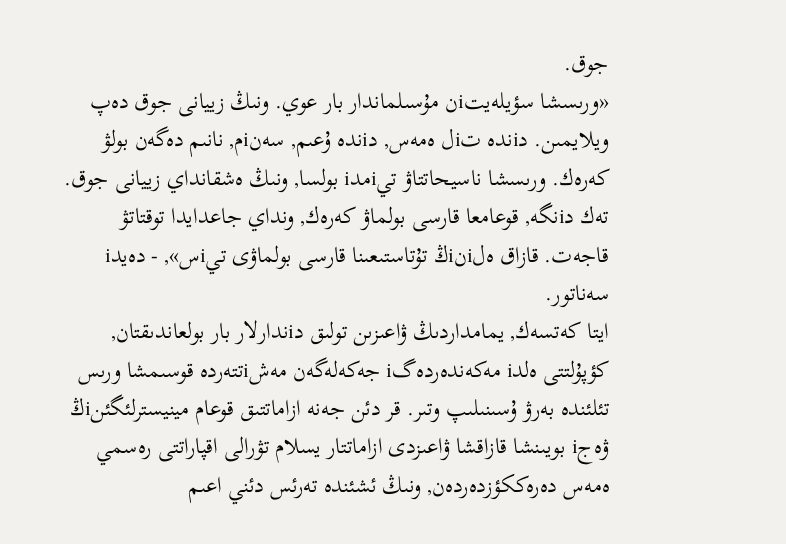جوق.
«ورىسشا سؤيلەيتiن مۇسىلماندار بار عوي. ونىڭ زييانى جوق دەپ ويلايمىن. دiندە تiل ەمەس, دiندە ۇعىم, سەنiم, نانىم دەگەن بولۋ كەرەك. ورىسشا ناسيحاتتاۋ تيiمدi بولسا, ونىڭ ەشقانداي زييانى جوق. تەك دiنگە, قوعامعا قارسى بولماۋ كەرەك, ونداي جاعدايدا توقتاتۋ قاجەت. قازاق ەلiنiڭ تۇتاستىعىنا قارسى بولماۋى تيiس», - دەيدi سەناتور.
ايتا كەتسەك, يمامداردىڭ ۋاعىزىن تولىق دiندارلار بار بولعاندىقتان, كؤپۇلتتى ەلدi مەكەندەردەگi جەكەلەگەن مەشiتتەردە قوسىمشا ورىس تئلئندە بەرۋ ۇسىنىلىپ وتىر. قر دئن جەنە ازاماتتىق قوعام مينيسترلئگئنiڭ ۋەجi بويىنشا قازاقشا ۋاعىزدى ازاماتتار يسلام تۋرالى اقپاراتتى رەسمي ەمەس دەرەككؤزدەردەن, ونىڭ ئشئندە تەرئس دئني اعىم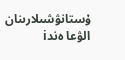ۇستانۋشىلارىنان الۋعا ەندi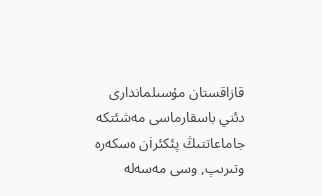قازاقستان مۇسىلماندارى دئني باسقارماسى مەشئتكە جاماعاتتىڭ پئكئرiن ەسكەرە وتىرىپ, وسى مەسەلە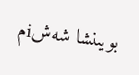بويىنشا شەشiم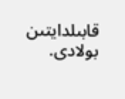قابىلدايتىن بولادى.